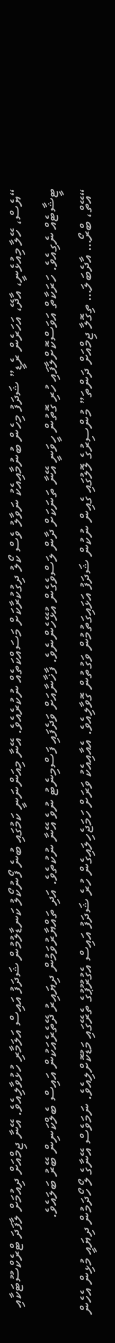“ޔެސް، ހޭލާ މިއުޅެނީ، އާދޭ، އަހަރެން ރެޑީ” ޝަދަފު މިހެން ބުނުމާއިއެކު ނަވާލު ވެސް ކޯލު ދިގުކުރާކަށް މަސައްކަތެއް ނުކުރެއެވެ. އޭނާ މިއަންނަނީ ކަމުގައި ބުނެ ފޯނުކޯލު ކަނޑާލުމުން ޝަދަފު އައިސް އަލަމާރި ހުޅުވާލިއެވެ. އޭނާ ޖިމްއަށް ދިއުމަށް ލާފަދަ ޓްރެކްސޫޓަކާއި ޓީޝާޓެއް ނެގިއެވެ. ހަރަކާތް އަވަސްކޮށްލާފައި ހުރި ގޮތުން ހީވަނީ އޭނާ ތަނަކަށް ދާން ލަސްވެގެން އުޅޭހެންނެވެ. ފާޚާނާއަށް ވަދެފައި ފަސްމިނެޓު ނުވެ އޭނާ ނުކުތެވެ. އަދި ތައްޔާރުވަމުން ދިޔައިރު ދޭތެރެއަކުން އައިސް ބެލްކަނިން ބޭރު ބަލައެވެ.
“އޭތް، ބްރޯ… އާދެބަލަ… ތިގޮލާ ޖިމްއަށް ދަންތަ” މުންސިރުގެ ލޮލުގައި ގެއިން ނުކުން ޝަދަފު އަޅައިގަތުމުން ވަގުތުން ގޮވާލިއެވެ. އެއާއިއެކު ވަރަށް ހަމަޖެހިލައިގެން ހުރެ ޝަދަފު އައިސް އެގުރޫޕުގެ ތެރޭގައި މަޑުކޮށްލިއެވެ. ނަމަވެސް އޭނާގެ ލޯ ހޯދަމުން ދިޔައީ މުޅިން އެހެން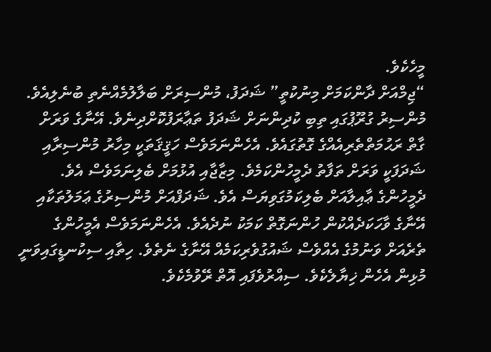މީހެކެވެ.
“ޖިމްއަށް ދާންކަމަށް މިނުކުތީ” ޝަދަފު، މުންސިރަށް ބަލާލުމެއްނެތި ބުނެލިއެވެ.
މުންސިރު ގުރޫޕުގައި ތިބި ކުދިންނަށް ޝަދަފު ތަޢާރަފުކޮށްދިނެވެ. އޭނާގެ ވަރަށް ގާތް ރަޙުމަތްތެރިއެއްގެ ގޮތުގައެވެ. އެހެންނަމަވެސް ހަޤީޤަތަކީ މިހާރު މުންސިރާއި ޝަދަފަކީ ވަރަށް ތަފާތު ދެމީހުންކަމެވެ. މިޒާޖާއި އުޅުމަށް ބެލިނަމަވެސް އެވެ. ދެމީހުންގެ ޢާއިލާއަށް ބެލިކަމުގަވިޔަސް އެވެ. ޝަދަފްއަށް މުންސިރުގެ ޢަމަލުތަކާއި އޭނާގެ ވާހަކަދެއްކުން ހުންނަގޮތް ކަމަކު ނުދެއެވެ. އެހެންނަމަވެސް އެމީހުންގެ ތެރެއަށް ވަނުމުގެ އެއްވެސް ޝައުގުވެރިކަމެއް އޭނާގެ ނެތެވެ. ހިތާއި ސިކުނޑީގައިވަނީ މުޅިން އެހެން ޚިޔާލެކެވެ. ސިއްރުވެފައި އޮތް ރޭވުމެކެވެ.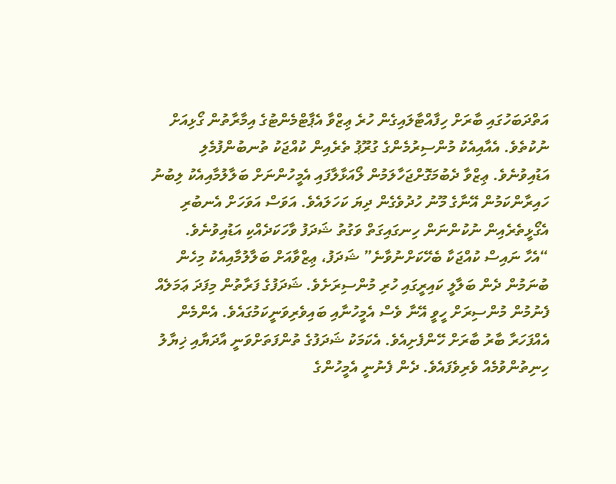އަތްދަބަހުގައި ބާރަށް ހިފާއްޓާލައިގެން ހުރެ ޢިޒްވާ އެޕާޓްމެންޓުގެ އިމާރާތުން ގޯޅިއަށް ނުކުތެވެ. އެއާއިއެކު މުންސިރުމެންގެ ގުރޫޕު ތެރެއިން ކުއްޖަކު ތުނބުންފުމެލި އަޑުއިވުނެވެ. ޢިޒްވާ ދެބުމަގޮށްޖަހާލަމުން ލޯއަޅާލާފައި އެމީހުންނަށް ބަލާލުމާއިއެކު ލިބުނު ހައިރާންކަމުން އޭނާގެ މޫނު ހުދުވެގެން ދިޔަ ކަހަލައެވެ. އަވަސް އަވަހަށް އެނބުރި އެގޯޅީތެރެއިން ނުކުންނަން ހިނގައިގަތް ވަގުތު ޝަދަފު ވާހަކަދެއްކި އަޑުއިވުނެވެ.
“އެހާ ނައިސް ކުއްޖަކާ ބެހޭކަށްނުވާނެ” ޝަދަފު، ޢިޒްވާއަށް ބަލާލުމާއިއެކު މިހެން ބުނަމުން ދެން ބަލާލީ ކައިރީގައި ހުރި މުންސިރަށެވެ. ޝަދަފުގެ ފަރާތުން މިފަދަ ޢަމަލެއް ފެނުމުން މުންސިރަށް ހީވީ އޭނާ ވެސް އެމީހުނާއި ބައިވެރިވަނީކަމުގައެވެ. އެންމެން އެއްފަހަރާ ބާރު ބާރަށް ހޭންފެށިއެވެ. އެކަމަކު ޝަދަފުގެ ތުންފަތަށްވަނީ އާދަޔާއި ޚިޔާލު ހިނިތުންވުމެއް ވެރިވެފައެވެ. ދެން ފެނުނީ އެމީހުންގެ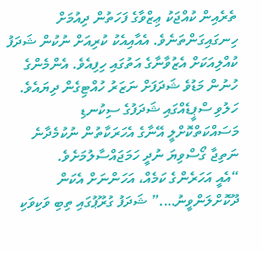ތެރެއިން ކުއްޖަކު ޢިޒްވާގެ ފަހަތުން ދިއުމަށް ހިނގައިގަންތަނެވެ. އެއާއިއެކު ކުރިއަށް ނުކުން ޝަދަފު ކުއްލިއަކަށް އެޒުވާނާގެ އަތުގައި ހިފިއެވެ. އެންމެންގެ ހުނުން މަޑުވެ ޝަދަފަށް ނަޒަރު ހުއްޓިގެން ދިޔައެވެ. ހަލުވި ސްޕީޑެއްގައި ޝަދަފުގެ ސިކުނޑި މަސައްކަތްކޮށްލީ އޭނާގެ އެހަރަކާތުން ނުކުމެދާނެ ނަތިޖާ ގޯސްވިޔަ ނުދީ ހަމަޖައްސާލުމަށެވެ.
“އެއީ އަހަރެންގެ ކަމެއް، އަހަންނަށް އެކަން ދޫކޮށްލަންވީނު….” ޝަދަފު ގުރޫޕުގައި ތިބި ވަކިވަކި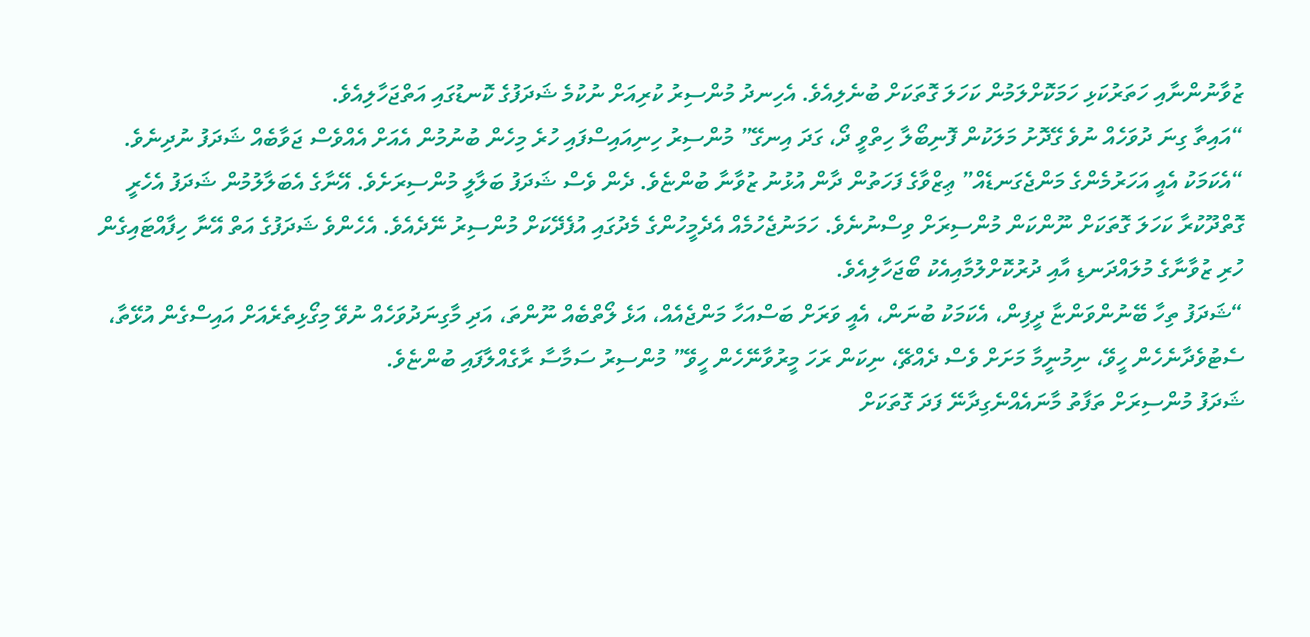ޒުވާނުންނާއި ހަތަރުކަޅި ހަމަކޮށްލަމުން ކަހަލަ ގޮތަކަށް ބުނެލިއެވެ. އެހިނދު މުންސިރު ކުރިއަށް ނުކުމެ ޝަދަފުގެ ކޮނޑުގައި އަތްޖަހާލިއެވެ.
“އައިތާ ގިނަ ދުވަހެއް ނުވެ ގޭދޮށު މަލަކުން ފޮނިބޯލާ ހިތްވީ ދޯ، ގަދަ އިނގޭ” މުންސިރު ހިނިއައިސްފައި ހުރެ މިހެން ބުނުމުން އެއަށް އެއްވެސް ޖަވާބެއް ޝަދަފު ނުދިނެވެ.
“އެކަމަކު އެއީ އަހަރުމެންގެ މަންޖެގަނޑެއް” ޢިޒްވާގެ ފަހަތުން ދާން އުޅުނު ޒުވާނާ ބުންޏެވެ. ދެން ވެސް ޝަދަފު ބަލާލީ މުންސިރަށެވެ. އޭނާގެ އެބަލާލުމުން ޝަދަފު އެހެރީ ގޮތްދޫކުރާ ކަހަލަ ގޮތަކަށް ނޫންކަން މުންސިރަށް ވިސްނުނެވެ. ހަމަނުޖެހުމެއް އެދެމީހުންގެ މެދުގައި އުފެދޭކަށް މުންސިރު ނޭދެއެވެ. އެހެންވެ ޝަދަފުގެ އަތް އޭނާ ހިފާއްޓައިގެން ހުރި ޒުވާނާގެ މުލައްދަނޑި އާއި ދުރުކޮށްލުމާއިއެކު ބޯޖަހާލިއެވެ.
“ޝަދަފު ތިހާ ބޭނުންވަންޏާ ދީފިން، އެކަމަކު ބުނަން، އެއީ ވަރަށް ބަސްއަހާ މަންޖެއެއް، އަޅެ ލޯތްބެއް ނޫންތަ، އަދި މާގިނަދުވަހެއް ނުވޭ މިގޯޅިތެރެއަށް އައިސްގެން އުޅޭތާ، ސެޓުވެދާނެހެން ހީވޭ، ނިމުނީމާ މަށަށް ވެސް ދެއްޗޭ، ނިކަން ރަހަ މީރުވާނޭހެން ހީވޭ” މުންސިރު ސަމާސާ ރާގެއްލާފައި ބުންޏެވެ.
ޝަދަފު މުންސިރަށް ތަފާތު މާނައެއްނެގިދާނޭ ފަދަ ގޮތަކަށް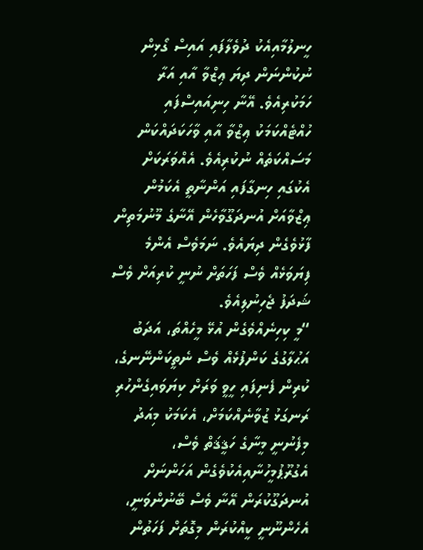ހީނލުމާއިއެކު ދުވެލާފައި އައިސް ގޯޅިން ނުކުންނަން ދިޔަ ޢިޒްވާ އާއި އަރާ ހަމަކުރިއެވެ. އޭނާ ހިނިއައިސްފައި ހުއްޓެއްކަމަކު ޢިޒްވާ އާއި ވާހަކަދައްކަން މަސައްކަތެއް ނުކުރިއެވެ. އެއްވަރަކަށް އެކުގައި ހިނގާފައި އަންނާތީ އެކަމުން ޢިޒްވާއަށް އުނދަގޫވާހެން އޭނާގެ މޫނުމަތިން ފާޅުވެގެން ދިޔައެވެ. ނަމަވެސް އެންމެ ފިޔަވަޅެއް ވެސް ފަހަތަށް ނުނީ ކުރިއަށް ވެސް ޝަދަފު ޖެހިނުލިއެވެ.
“މީ ކިހިނެއްވެގެން އުޅޭ މީހެއްތަ، އަދަބު އަޙުލާގުގެ ކަންފުޅެއް ވެސް ނެތީކަންނޭނގެ، ކުރިން ފެނިފައި ހީވީ ވަރަށް ކިޔަވައިގެންހުރި ރަނގަޅު ޒުވާނެއްކަމަށް، އެކަމަކު މިއަދު މިފެނުނީ މީނާގެ ހަޤީޤަތް ވެސް، އެގުރޫޕުމީހުނާއިއެކުވެގެން އަހަންނަށް އުނދަގޫކުރަން އޭނާ ވެސް ބޭނުންވަނީ، އެހެންނޫނީ ކީއްކުރަން މިގޮތަށް ފަހަތުން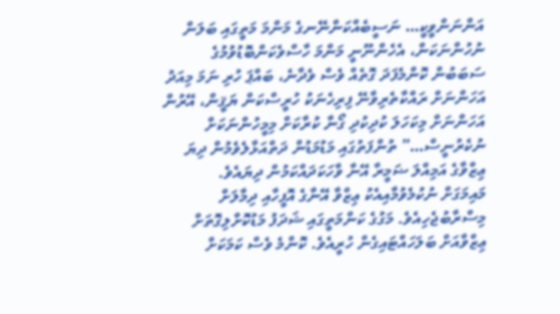އަންނަންވީކީ… ނަސީބެއްކަންނޭނގެ މަންމަ މަތީގައި ބަލަން ނުހުންނަކަން، އެހެންނޫނީ މަންމަ ހާސްވެކަންބޮޑުވުމުގެ ސަބަބުން ކޮންމެފަދަ ގޮތެއް ވެސް ވެދާނެ، ބައްޕަ ހުރި ނަމަ މިއަދު އަހަންނަށް ރައްކާތެރިވާނޭ ފިރިހެނަކު ހުރީސްކަން ޔަޤީން، އޭރުން އަހަންނަށް މިކަހަލަ ކުދިކުދި ގޯނާ ކުރާކަށް މިމީހުންނަކަށް ނުކެރުނީސް…” ތުންފަތުގައި މަޑުމަޑުން ދަތްއަޅާލެވެމުން ދިޔަ ޢިޒްވާގެ އަމިއްލަ ޟަމީރާ އޭނާ ވާހަކަދައްކަމުން ދިޔައެވެ.
މައިމަގަށް ނުކުމެވުމާއިއެކު ޢިޒްވާ އޭނާގެ އޮފީހާއި ދިމާލަށް މިސްރާބުޖެހިއެވެ. މަގުގެ ކަންމަތީގައި ޝަދަފު މަޑުކޮށްލިގޮތަށް ޢިޒްވާއަށް ބަލަހައްޓައިގެން ހުރީއެވެ. ކޮންމެ ވެސް ކަމަކަށް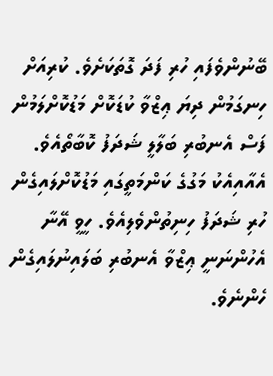ބޭނުންވެފައި ހުރި ފަދަ ގޮތަކަށެވެ. ކުރިއަށް ހިނގަމުން ދިޔަ ޢިޒްވާ ކުޑަކޮށް މަޑުކޮށްލަމުން ފަސް އެނބުރި ބަލާލީ ޝަދަފު ކޮބާތޯއެވެ. އެއާއިއެކު މަގުގެ ކަންމަތީގައި މަޑުކޮށްލައިގެން ހުރި ޝަދަފު ހިނިތުންވެލިއެވެ. ހީވީ އޭނާ އެހުންނަނީ ޢިޒްވާ އެނބުރި ބަލައިނުލައިގެން ހެންނެވެ.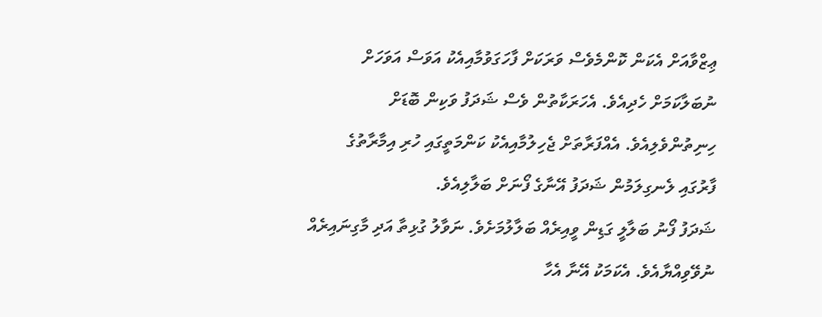ޢިޒްވާއަށް އެކަން ކޮންމެވެސް ވަރަކަށް ފާހަގަވުމާއިއެކު އަވަސް އަވަހަށް ނުބަލާކަމަށް ހެދިއެވެ. އެހަރަކާތުން ވެސް ޝަދަފު ވަކިން ބޮޑަށް ހިނިތުންވެލިއެވެ. އެއްފަރާތަށް ޖެހިލުމާއިއެކު ކަންމަތީގައި ހުރި އިމާރާތުގެ ފާރުގައި ލެނގިލަމުން ޝަދަފު އޭނާގެ ފޯނަށް ބަލާލިއެވެ.
ޝަދަފު ފޯނު ބަލާލީ ގަޑިން ވީއިރެއް ބަލާލުމަށެވެ. ނަވާލު ގުޅިތާ އަދި މާގިނައިރެއް ނުވޭވިއްޔާއެވެ. އެކަމަކު އޭނާ އެހާ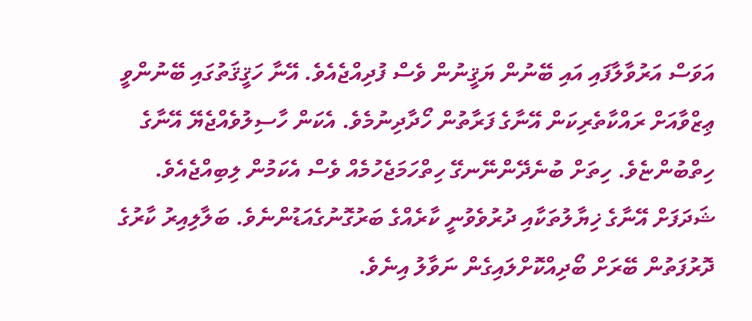އަވަސް އަރުވާލާފައި އައި ބޭނުން ޔަޤީނުން ވެސް ފުދިއްޖެއެވެ. އޭނާ ހަޤީޤަތުގައި ބޭނުންވީ ޢިޒްވާއަށް ރައްކާތެރިކަން އޭނާގެ ފަރާތުން ހޯދާދިނުމެވެ. އެކަން ހާސިލުވެއްޖެޔޭ އޭނާގެ ހިތްބުންޏެވެ. ހިތަށް ބުނެދޭންނޭނގޭ ހިތްހަމަޖެހުމެއް ވެސް އެކަމުން ލިބިއްޖެއެވެ. ޝަދަފަށް އޭނާގެ ޚިޔާލުތަކާއި ދުރުވެވުނީ ކާރެއްގެ ބަރުގޮނުގެއަޑުންނެވެ. ބަލާލިއިރު ކާރުގެ ދޮރުފަތުން ބޭރަށް ބޯދިއްކޮށްލައިގެން ނަވާލު އިނެވެ.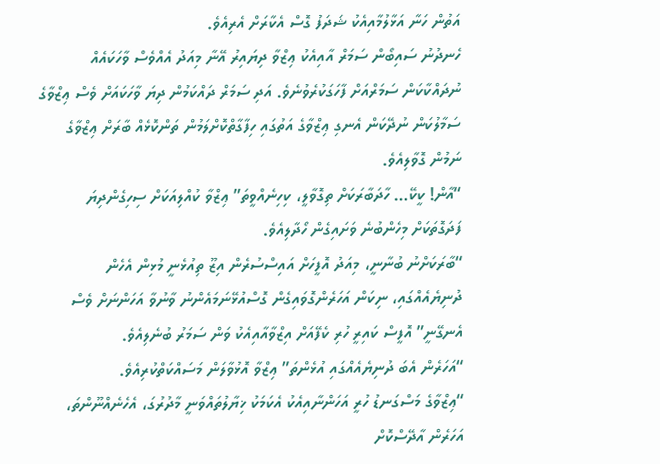އަތުން ހަނާ އަޅާލުމާއިއެކު ޝަދަފު ގޮސް އެކާރަށް އެރިއެވެ.
ހެނދުނު ސައިބޯން ސަމަރް އާއިއެކު ޢިޒްވާ ދިޔައިރު އޭނާ މިއަދު އެއްވެސް ވާހަކައެއް ނުދައްކާކަން ސަމަރްއަށް ފާހަގަކުރެވުނެވެ. އަދި ސަމަރް ދައްކަމުން ދިޔަ ވާހަކައަށް ވެސް ޢިޒްވާގެ ސަމާލުކަން ނުދޭކަން އެނގި ޢިޒްވާގެ އަތުގައި ހިފާގާތްކޮށްލަމުން ތަންކޮޅެއް ބާރަށް ޢިޒްވާގެ ނަމުން ގޮވާލިއެވެ.
“އާން! ކީކޭ… ހާދަބާރަކަށް ތިގޮވާލީ، ކިހިނެއްވީތަ” ޢިޒްވާ ކުއްލިއަކަށް ސިހިގެންދިޔަ ފަދަގޮތަކަށް މިހެންބުނެ ވަށައިގެން ހޯދާލިއެވެ.
“ބާރަކަށްނު ބުނާނީ، މިއަދު އޮފީހަށް އައިސްސުރެން އިޒޫ ތިއުޅެނީ މުޅިން އެހެން ދުނިޔެއެއްގައި، ނިކަން އަހަރެންގޮވައިގެން ގޮސްއުޅޭނަމައެންނު ވާނުވާ އަހަންނަށް ވެސް އެނގޭނީ” އޮފީސް ކައިރީ ހުރި ކެފޭއަށް އިޒްވާއާއިއެކު ވަން ސަމަރު ބުނެލިއެވެ.
“އަހަރެން އެބަ ދުނިޔެއެއްގައި އުޅެންތަ” ޢިޒްވާ އޮޅުވާލަން މަސައްކަތްކުރިއެވެ.
“ޢިޒްވާގެ މަސްގަނޑު ހުރީ އަހަންނާއިއެކު އެކަމަކު ޚިޔާލުތައްވަނީ މާދުރުގަ، އެހެނެއްނޫންތަ، އަހަރެން އާދޭސްކޮށް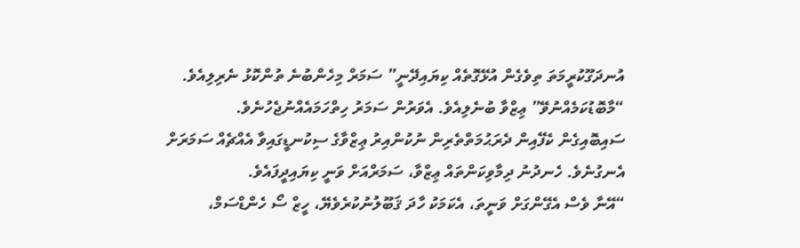އުނދަގޫކުރީމަތަ ތިވެގެން އުޅޭގޮތެއް ކިޔައިދޭނީ” ސަމަރް މިހެންބުނެ ތުންކޮޅު ނެރިލިއެވެ.
“މާބޮޑުކަމެއްނުވޭ” ޢިޒްވާ ބުނެލިއެވެ. އެވަރުން ސަމަރު ހިތްހަމައެއްނުޖެހުނެވެ.
ސައިބޮއިގެން ކެފޭއިން ދެރަޙުމަތްތެރިން ނުކުންއިރު ޢިޒްވާގެ ސިކުނޑީގައިވާ އެއްޗެއް ސަމަރަށް އެނގުނެވެ. ހެނދުނު ދިމާވިކަންތައް ޢިޒްވާ، ސަމަރްއަށް ވަނީ ކިޔައިދީފައެވެ.
“އޭނާ ވެސް އެގޭންގަށް ވަނީތަ، އެކަމަކު ހާދަ ޤަބޫލުނުކުރެވެޔޭ، ހީޒް ސޯ ހެންޑްސަމް،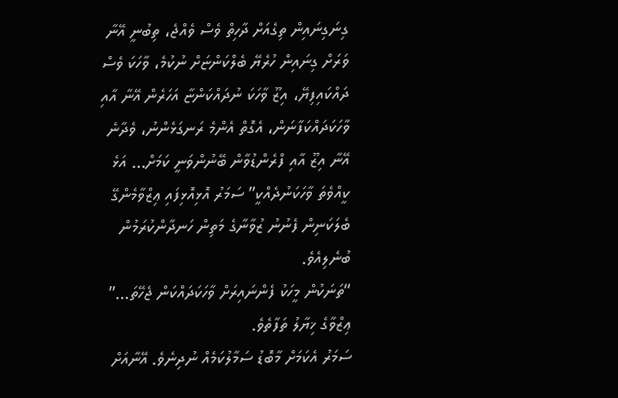ގިނަގިނައިން ތިގެއަށް ދާހިތް ވެސް ވެއްޖެ، ތިބުނީ އޭނާ ވަރަށް ގިނައިން ހުރެޔޭ ބެލްކަންޏަށް ނުކުމެ، ވާހަކަ ވެސް ދައްކައިފިޔޭ، އިޒޫ ވާހަކަ ނުދައްކަންޏާ އަހަރެން އޭނާ އާއި ވާހަކަދައްކަފާނަން، އެގޮތް އެންމެ ރަނގަޅެންނު، ވެދާނެ އޭނާ އިޒޫ އާއި ފްރެންޑުވާން ބޭނުންވަނީ ކަމަށް… އަޅެ ކީއްވެތަ ވާހަކަނުދެއްކީ” ސަމަރު އޮޅިއޮޅިފައި ޢިޒްވާމެންގޭ ބެލަކަނިން ފެނުނު ޒުވާނާގެ މަތިން ހަނދާންކުރަމުން ބުނެލިއެވެ.
“ތަނަކުން މީހަކު ފެންނައިރަށް ވާހަކަދައްކަން ޖެހޭތަ…” ޢިޒްވާގެ ޚިޔާލު ތަފާތެވެ.
ސަމަރު އެކަމަށް މާބޮޑު ސަމާލުކަމެއް ނުދިނެވެ. އޭނާއަށް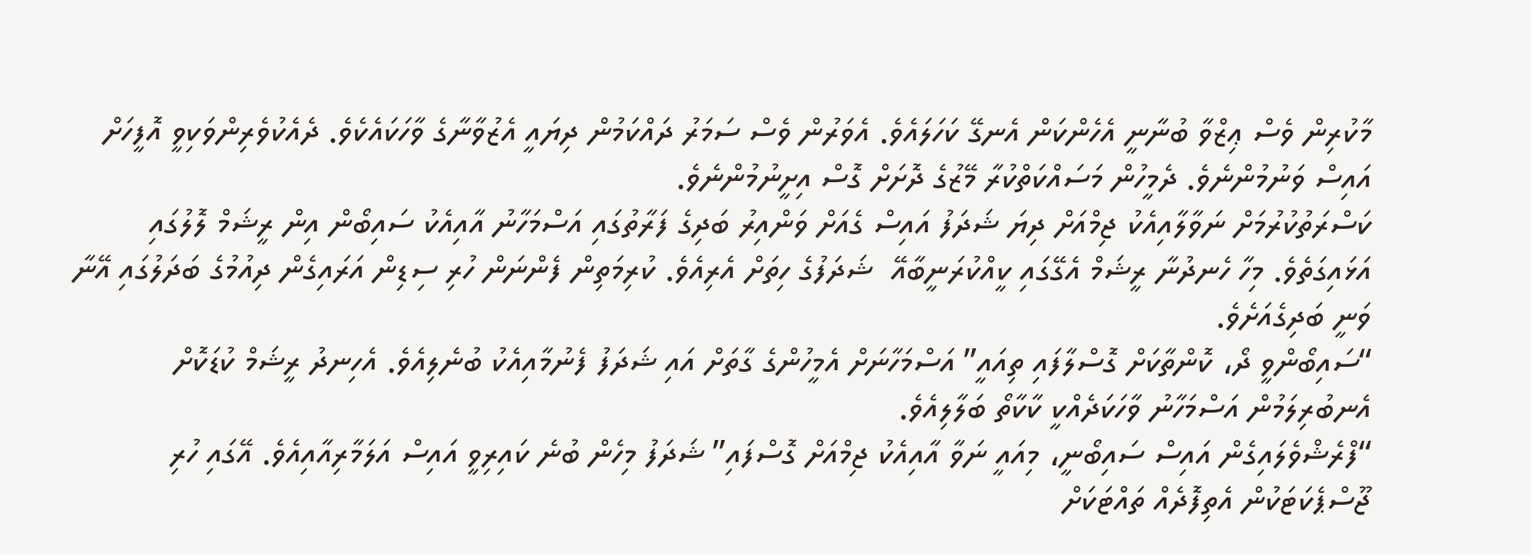މާކުރިން ވެސް ޢިޒްވާ ބުނާނީ އެހެންކަން އެނގޭ ކަހަލައެވެ. އެވަރުން ވެސް ސަމަރު ދައްކަމުން ދިޔައީ އެޒުވާނާގެ ވާހަކައެކެވެ. ދެއެކުވެރިންވަކިވީ އޮފީހަށް އައިސް ވަނުމުންނެވެ. ދެމީހުން މަސައްކަތްކުރާ މޭޒުގެ ދޮށަށް ގޮސް އިށީނުމުންނެވެ.
ކަސްރަތުކުރުމަށް ނަވާލާއިއެކު ޖިމްއަށް ދިޔަ ޝަދަފު އައިސް ގެއަށް ވަންއިރު ބަދިގެ ފަރާތުގައި އަސްމަހާނު އާއިއެކު ސައިބޯން އިން ރީޝަމް ލޮލުގައި އަޅައިގަތެވެ. މިހާ ހެނދުނާ ރީޝަމް އެގޭގައި ކީއްކުރަނީބާއޭ  ޝަދަފުގެ ހިތަށް އެރިއެވެ. ކުރިމަތިން ފެންނަން ހުރި ސިޑިން އަރައިގެން ދިއުމުގެ ބަދަލުގައި އޭނާ ވަނީ ބަދިގެއަށެވެ.
“ސައިބޯންވީ ދޯ، ކޮންތާކަށް ގޮސްލާފައި ތިއައީ” އަސްމަހާނަށް އެމީހުންގެ ގާތަށް އައި ޝަދަފު ފެނުމާއިއެކު ބުނެލިއެވެ. އެހިނދު ރީޝަމް ކުޑަކޮށް އެނބުރިލަމުން އަސްމަހާނު ވާހަކަދެއްކީ ކާކާތޯ ބަލާލިއެވެ.
“ފްރެޝްވެލައިގެން އައިސް ސައިބޯނީ، މިއައީ ނަވާ އާއިއެކު ޖިމްއަށް ގޮސްފައި” ޝަދަފު މިހެން ބުނެ ކައިރިވީ އައިސް އަލަމާރިއާއިއެވެ. އޭގައި ހުރި ޖޫސްޕެކަޓަކުން އެތިފޮދެއް ތައްޓަކަށް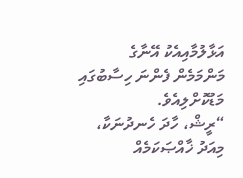އަޅާލުމާއިއެކު އޭނާގެ މަންމަމެން ފެންނަ ހިސާބުގައި މަޑުކޮށްލިއެވެ.
“ރީޝް، ހާދަ ހެނދުނަކާ، މިއަދު ޚާއްޞަކަމެއް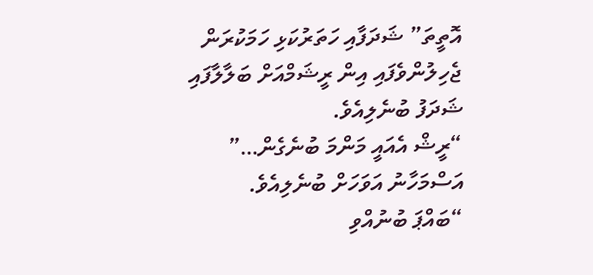އޮތީތަ” ޝަދަފާއި ހަތަރުކަޅި ހަމަކުރަން ޖެހިލުންވެފައި އިން ރީޝަމްއަށް ބަލާލާފައި ޝަދަފު ބުނެލިއެވެ.
“ރީޝް އެއައީ މަންމަ ބުނެގެން…” އަސްމަހާނު އަވަހަށް ބުނެލިއެވެ.
“ބައްޕަ ބުނުއްވި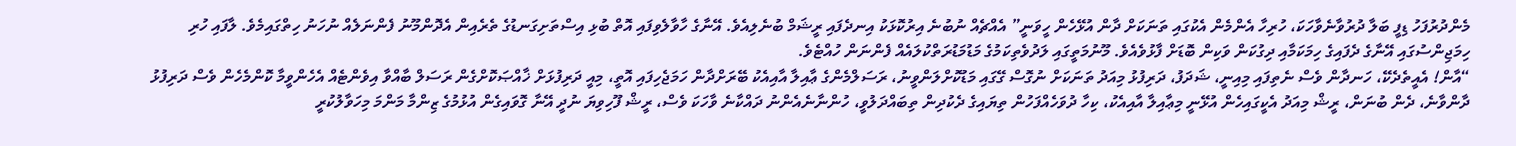މެންދުރުފަހު ޑިފީ ބަލާ ދުރުވާނެވާހަކަ، ހުރިހާ އެންމެން އެކުގައި ތަނަކަށް ދާން އުޅޭހެން ހީވަނީ” އެއްޗެއް ނުބުނެ އިރުކޮޅަކު އިނދެފައި ރީޝަމް ބުނެލިއެވެ. އޭނާގެ ހާވާލެވިފައި އޮތް ބުޅި އިސްތަށިގަނޑުގެ ތެރެއިން އެދޮންމޫނު ފެންނަލެއް ނުހަނު ހިތްގައިމެވެ. ލާފައި ހުރި ހިމަޖިންސުގައި އޭނާގެ ދެފައިގެ ހިމަކަމާއި ދިގުކަން ވަކިން ބޮޑަށް ފާޅުވެއެވެ. މޫނުމަތީގައި ލަދުވެތިކަމުގެ މަޑުމަޑުރަތްކުލައެއް ފެންނަން ހުއްޓެވެ.
“އާން! އެއީތެދެކޭ، ހަނދާން ވެސް ނެތިފައި މިއިނީ، ޝަދަފު، ދަރިފުޅު މިއަދު ތަނަކަށް ނުގޮސް ގޭގައި މަޑުކޮށްލަންވީނު، ރަސަލްމެންގެ ޢާއިލާ އާއިއެކު ބޭރަށްދާން ހަމަޖެހިފައި އޮތީ، މިއީ ދަރިފުޅަށް ޚާއްޞަކޮށްގެން ރަސަލް ބާއްވާ އިވެންޓެއް އެހެންވީމާ ކޮންމެހެން ވެސް ދަރިފުޅު ދާންވާނެ، ދެން ބުނަން، ރީޝް މިއަދު އެކީގައިހެން އުޅޭނީ މިޢާއިލާ އާއިއެކު، ކިހާ ދުވަހެއްފަހުން ތިޔައިގެ ދެކުދިން ތިބައްދަލުވީ، ހުންނާނެއެންނު ދައްކާނެ ވާހަކަ ވެސް، ރީޝް ފޫހިވިޔަ ނުދީ އޭނާ ގޮވައިގެން އުޅުމުގެ ޒިންމާ މަންމަ މިހަވާލުކުރީ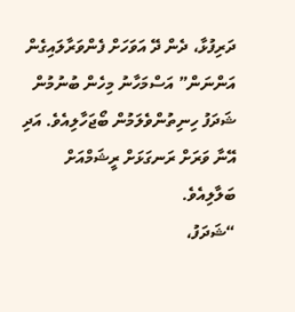ދަރިފުޅާ، ދެން ދޭ އަވަހަށް ފެންވަރާލައިގެން އަންނަން” އަސްމަހާނު މިހެން ބުނުމުން ޝަދަފު ހިނިތުންވެލަމުން ބޯޖަހާލިއެވެ. އަދި އޭނާ ވަރަށް ރަނގަޅަށް ރީޝަމްއަށް ބަލާލިއެވެ.
“ޝަދަފު،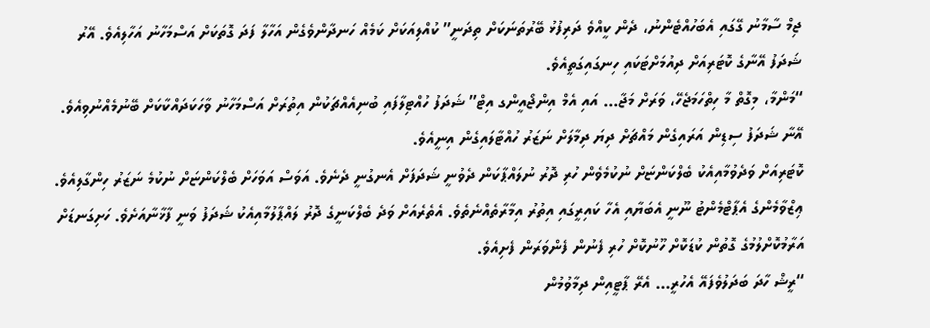ޖިމް ސާމާނު ގޭގައި އެބަހުއްޓެންނު، ދެން ކީއްވެ ދަރިފުޅު ބޭރުތަނަކަށް ތިދަނީ” ކުއްލިއަކަށް ކަމެއް ހަނދާންވެގެން އަހާލާ ފަދަ ގޮތަކަށް އަސްމަހާނު އަހާލިއެވެ. އޭރު ޝަދަފު އޭނާގެ ކޮޓަރިއަށް ދިއުމަށްޓަކައި ހިނގައިގަތީއެވެ.
“މަންމާ، މިގޮތް މާ ހިތްހަމަޖެހޭ، ވަރަށް މަޖާ… އައި އެމް އިންޖޯއީންގ އިޓް” ޝަދަފު ހުއްޓިލާފައި ބުނިއެއްޗަކުން އިތުރަށް އަސްމަހާނު ވާހަކަދައްކާކަށް ބޭނުމެއްނުވިއެވެ. އޭނާ ޝަދަފު ސިޑިން އަރައިގެން މައްޗަށް ދިޔަ ދިމާލަށް ނަޒަރު ހުއްޓާލައިގެން އިނީއެވެ.
ކޮޓަރިއަށް ވަދެވުމާއިއެކު ބެލްކަންޏަށް ނުކުމެވެން ހުރި ދޮރު ނުލައްޕާކަން ދެވުނީ ޝަދަފަށް އެނގުނީ ދެނެވެ. އަވަސް އަވަހަށް ބެލްކަންޏަށް ނުކުމެ ނަޒަރު ހިންގާލިއެވެ. ޢިޒްވާމެންގެ އެޕާޓްމެންޓު ނޫނީ އެބަޔާއި އެހާ ކައިރީގައި އިތުރު އިމާރާތެއްނެތެވެ. އެތެރެއަށް ވަދެ ބެލްކަނީގެ ދޮރު ލައްޕާލުމާއިއެކު ޝަދަފު ވަނީ ފާޚާނާއަށެވެ. ހަށިގަނޑަށް އަރާމުކޮށްލުމުގެ ގޮތުން ކުޑަކޮށް ހޫނުކޮށް ހުރި ފެނުން ފެންވަރަން ފެށިއެވެ.
“ރީޝް ހާދަ ބަދަލުވެފައޭ އެހުރީ… އެރޭ ޕާޓީއިން ދިމާވުމުން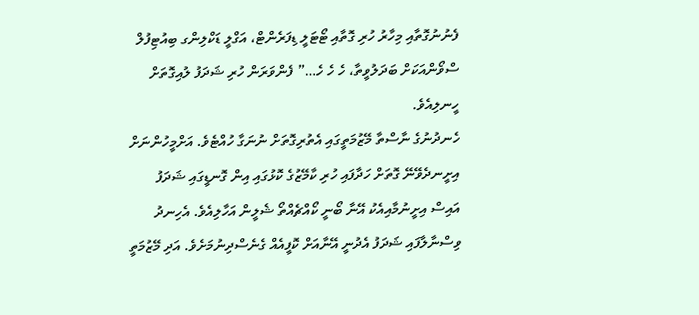ފެނުނުގޮތާއި މިހާރު ހުރި ގޮތާއި ޓޯޓަލީ ޑިފަރެންޓް، އަގްލީ ޑަކްލިންގ ބިއުޓިފުލް ސްވޯންއަކަށް ބަދަލުވީތާ، ހެ ހެ ހެ…” ފެންވަރަން ހުރި ޝަދަފު ލުއިގޮތަށް ހީނލިއެވެ.
ހެނދުނުގެ ނާސްތާ މޭޒުމަތީގައި އެތުރިގޮތަށް ނުނަގާ ހުއްޓެވެ. އަށްމީހުންނަށް އިށީނދެވޭނޭ ގޮތަށް ހަދާފައި ހުރި ކާމޭޒުގެ ކޮޅުގައި އިން ގޮނޑީގައި ޝަދަފު އައިސް އިށީނުމާއިއެކު އޭނާ ބޯނީ ކޯއްޗެއްތޯ ޝެލީން އަހާލިއެވެ. އެހިނދު ވިސްނާލާފައި ޝަދަފު އެދުނީ އޭނާއަށް ކޮފީއެއް ގެނެސްދިނުމަށެވެ. އަދި މޭޒުމަތީ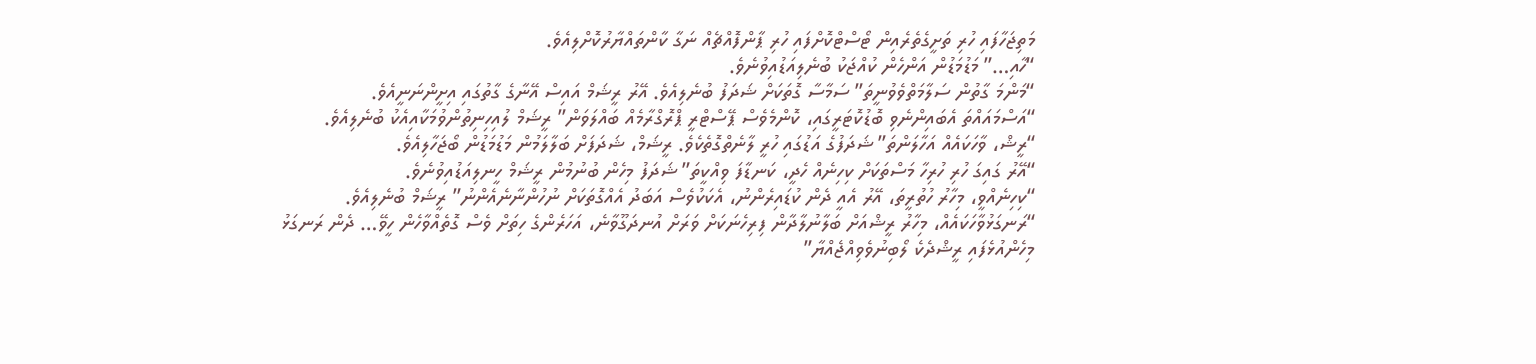މަތިޖަހާފައި ހުރި ތަށީގެތެރެއިން ޓޯސްޓްކޮށްފައި ހުރި ޕާންފޮއްޗެއް ނަގާ ކާންތައްޔާރުކޮށްލިއެވެ.
“ހާއި…” މަޑުމަޑުން އަންހެން ކުއްޖަކު ބުނެލިއަޑުއިވުނެވެ.
“މަންމަ ގާތުން ސަލާމަތްވެވުނީތަ” ސަމާސާ ގޮތަކަށް ޝަދަފު ބުނެލިއެވެ. އޭރު ރީޝަމް އައިސް އޭނާގެ ގާތުގައި އިށީންނަނީއެވެ.
“އަސްމައައްތަ އެބައިންނެވި ބޮޑުކޮޓަރީގައި، ކޮންމެވެސް ޕޭސްޓްރީ ޕްރޮގްރާމެއް ބައްލަވަން” ރީޝަމް ލުއިހިނިތުންވުމަކާއިއެކު ބުނެލިއެވެ.
“ރީޝް، ވާހަކައެއް އަހާލަންތަ” ޝަދަފުގެ އަޑުގައި ހުރީ ލާނެތްގޮތެކެވެ. ރީޝަމް، ޝަދަފަށް ބަލާލަމުން މަޑުމަޑުން ބޯޖަހާލިއެވެ.
“އޭރު ގައިގަ ހުރި ހުރިހާ މަސްތަކަށް ކިހިނެއް ހެދީ، ކަނޑާފަ ވިއްކީތަ” ޝަދަފު މިހެން ބުނުމުން ރީޝަމް ހީނލިއަޑުއިވުނެވެ.
“ކިހިނެއްވީ، މިހާރު ހުތުރީތަ، އޭރު އެއީ ދެން ކުޑައިރެންނު، އެކަކުވެސް އަބަދު އެއްގޮތަކަށް ނުހުންނާނެއެންނު” ރީޝަމް ބުނެލިއެވެ.
“ރަނގަޅުވާހަކައެއް، މިހާރު ރީޝްއަށް ބަލާނުލާދާން ފިރިހެނަކަށް ވަރަށް އުނދަގޫވާނެ، އަހަރެންގެ ހިތަށް ވެސް ގޮތެއްވާހެން ހީވޭ… ދެން ރަނގަޅު މިހެންއުޅެފައި ރީޝްދެކެ ލޯބިނުވެވިއްޖެއްޔާ”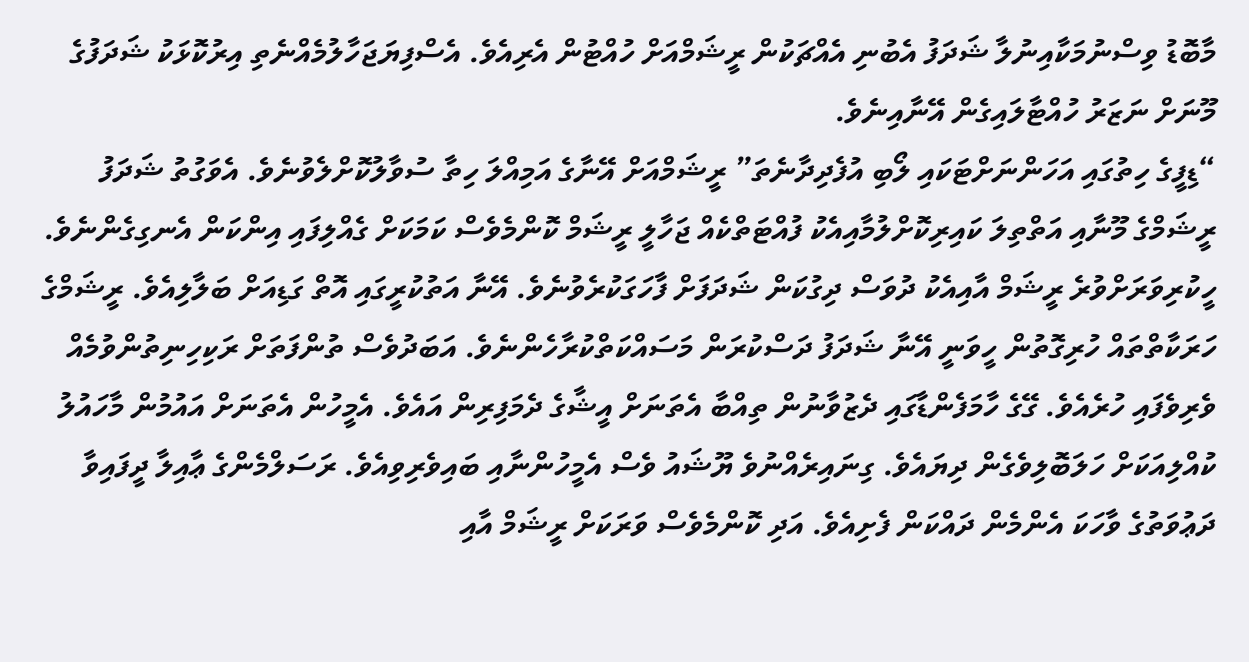މާބޮޑު ވިސްނުމަކާއިނުލާ ޝަދަފު އެބުނި އެއްޗަކުން ރީޝަމްއަށް ހުއްޓުން އެރިއެވެ. އެސްފިޔަޖަހާލުމެއްނެތި އިރުކޮޅަކު ޝަދަފުގެ މޫނަށް ނަޒަރު ހުއްޓާލައިގެން އޭނާއިނެވެ.
“ޑިފީގެ ހިތުގައި އަހަންނަށްޓަކައި ލޯބި އުފެދިދާނެތަ” ރީޝަމްއަށް އޭނާގެ އަމިއްލަ ހިތާ ސުވާލުކޮށްލެވުނެވެ. އެވަގުތު ޝަދަފު ރީޝަމްގެ މޫނާއި އަތްތިލަ ކައިރިކޮށްލުމާއިއެކު ފުއްޓަތްކެއް ޖަހާލީ ރީޝަމް ކޮންމެވެސް ކަމަކަށް ގެއްލިފައި އިންކަން އެނގިގެންނެވެ.
ހީކުރިވަރަށްވުރެ ރީޝަމް އާއިއެކު ދުވަސް ދިގުކަން ޝަދަފަށް ފާހަގަކުރެވުނެވެ. އޭނާ އަތުކުރީގައި އޮތް ގަޑިއަށް ބަލާލިއެވެ. ރީޝަމްގެ ހަރަކާތްތައް ހުރިގޮތުން ހީވަނީ އޭނާ ޝަދަފު ދަސްކުރަން މަސައްކަތްކުރާހެންނެވެ. އަބަދުވެސް ތުންފަތަށް ރަކިހިނިތުންވުމެއް ވެރިވެފައި ހުރެއެވެ. ގޭގެ ހާމަފެންޑާގައި ދެޒުވާނުން ތިއްބާ އެތަނަށް އީޝާގެ ދެމަފިރިން އައެވެ. އެމީހުން އެތަނަށް އައުމުން މާހައުލު ކުއްލިއަކަށް ހަލަބޮލިވެގެން ދިޔައެވެ. ގިނައިރެއްނުވެ ޔޫޝައު ވެސް އެމީހުންނާއި ބައިވެރިވިއެވެ. ރަސަލްމެންގެ ޢާއިލާ ދީފައިވާ ދަޢުވަތުގެ ވާހަކަ އެންމެން ދައްކަން ފެށިއެވެ. އަދި ކޮންމެވެސް ވަރަކަށް ރީޝަމް އާއި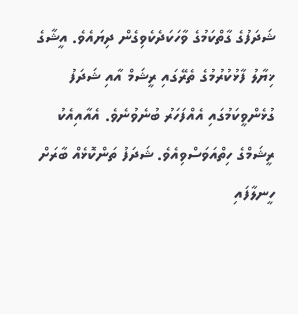ޝަދަފުގެ ގާތްކަމުގެ ވާހަކަދެކެވިގެން ދިޔައެވެ. އީޝާގެ ޚިޔާލު ފާޅުކުރުމުގެ ތެރޭގައި ރީޝަމް އާއި ޝަދަފު ގުޅެންވީކަމުގައި އެއްފަހަރު ބުނެވުނެވެ. އެއާއިއެކު ރީޝަމްގެ ހިތްއަވަސްވިއެވެ. ޝަދަފު ތަންކޮޅެއް ބާރަށް ހީނލާފައި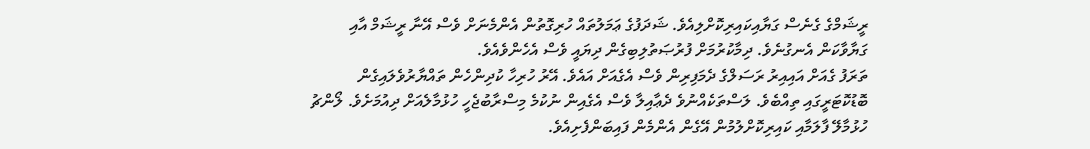ރީޝަމްގެ ގެނެސް ގަޔާއިކައިރިކޮށްލިއެވެ. ޝަދަފުގެ ޢަމަލުތައް ހުރިގޮތުން އެންމެނަށް ވެސް އޭނާ ރީޝަމް އާއި ގަޔާވާކަން އެނގުނެވެ. ދިމާކުރުމަށް ފުރުޞަތުލިބިގެން ދިޔައީ ވެސް އެހެންވެއެވެ.
ތަރަފު ގެއަށް އައިއިރު ރަސަލްގެ ދެމަފިރިން ވެސް އެގެއަށް އައެވެ. އޭރު ހުރިހާ ކުދިންހެން ތައްޔާރުވެލައިގެން ބޮޑުކޮޓަރީގައި ތިއްބެވެ. ލަސްތަކެއްނުވެ ދެޢާއިލާ ވެސް އެގެއިން ނުކުމެ މިސްރާބުޖެހީ ހުޅުމާލެއަށް ދިއުމަށެވެ. ލޯންޗު ހުޅުމާލޭ ފާލަމާއި ކައިރިކޮށްލުމުން އޭގެން އެންމެން ފައިބަންފެށިއެވެ.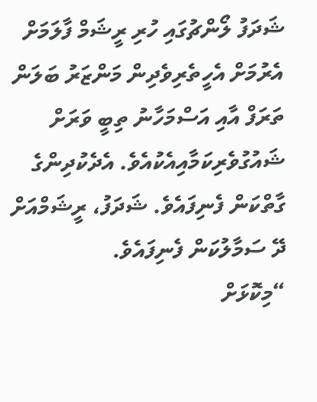ޝަދަފު ލޯންޗުގައި ހުރި ރީޝަމް ފާލަމަށް އެރުމަށް އެހީތެރިވެދިން މަންޒަރު ބަލަން ތަރަފް އާއި އަސްމަހާނު ތިބީ ވަރަށް ޝައުގުވެރިކަމާއިއެކުއެވެ. އެދެކުދިންގެ ގާތްކަން ފެނިފައެވެ. ޝަދަފު، ރީޝަމްއަށް ދޭ ސަމާލުކަން ފެނިފައެވެ.
“މިކޮޅަށް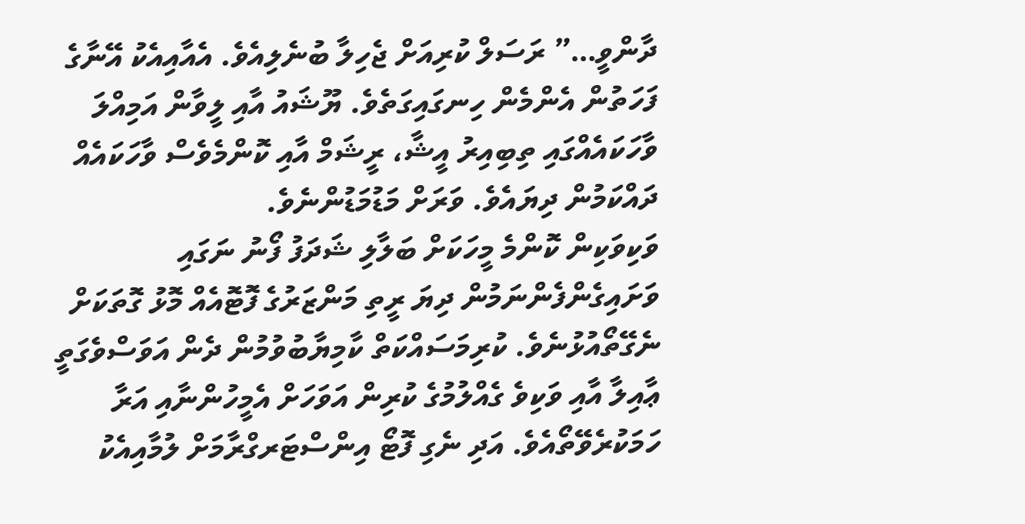ދާންވީ…” ރަސަލް ކުރިއަށް ޖެހިލާ ބުނެލިއެވެ. އެއާއިއެކު އޭނާގެ ފަހަތުން އެންމެން ހިނގައިގަތެވެ. ޔޫޝައު އާއި ލީވާން އަމިއްލަ ވާހަކައެއްގައި ތިބިއިރު އީޝާ، ރީޝަމް އާއި ކޮންމެވެސް ވާހަކައެއް ދައްކަމުން ދިޔައެވެ. ވަރަށް މަޑުމަޑުންނެވެ.
ވަކިވަކިން ކޮންމެ މީހަކަށް ބަލާލި ޝަދަފު ފޯނު ނަގައި ވަށައިގެންފެންނަމުން ދިޔަ ރީތި މަންޒަރުގެ ފޮޓޮއެއް މޮޅު ގޮތަކަށް ނެގޭތޯއުޅުނެވެ. ކުރިމަސައްކަތް ކާމިޔާބުވުމުން ދެން އަވަސްވެގަތީ ޢާއިލާ އާއި ވަކިވެ ގެއްލުމުގެ ކުރިން އަވަހަށް އެމީހުންނާއި އަރާ ހަމަކުރެވޭތޯއެވެ. އަދި ނެގި ފޮޓޯ އިންސްޓަރގްރާމަށް ލުމާއިއެކު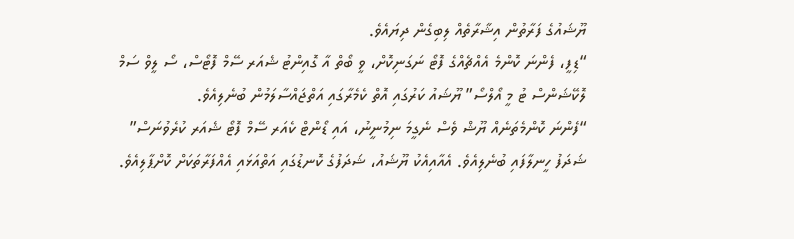ޔޫޝައުގެ ފަރާތުން އިޝާރާތެއް ލިބިގެން ދިޔައެވެ.
“ޑިފީ، ފެންނަ ކޮންމެ އެއްޗެއްގެ ފޮޓޯ ނަގަނިކޮށް، ވީ ބޯތް އާ ގޮއިންޓު ޝެއަރ ސޭމް ފޮޓޯސް، ސޯ ލީވް ސަމް ލޮކޭޝަންސް ޓު މީ އޯލްސޯ” ޔޫޝައު ކަރުގައި އޮތް ކެމެރާގައި އަތްޖައްސާލަމުން ބުނެލިއެވެ.
“ފެންނަ ކޮންމެތަނެއް ޔޫޝް ވެސް ނެގީމަ ނިމުނީނު، އައި ޑޯންޓް ކެއަރ ސޭމް ފޮޓޯ ޝެއަރ ކުރެވުނަސް” ޝަދަފު ހީނލާފައި ބުނެލިއެވެ. އެއާއިއެކު ޔޫޝައު، ޝަދަފުގެ ކޮނޑުގައި އަތްއަޅައި އެއްފަރާތަކަށް ކޮށްޕާލިއެވެ.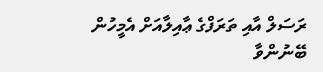ރަސަލް އާއި ތަރަފްގެ ޢާއިލާއަށް އެމީހުން ބޭނުންވާ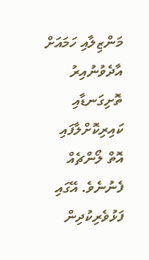މަންޒިލާއި ހަމައަށް އާދެވުނުއިރު ތޮށިގަނޑާއި ކައިރިކޮށްލާފައި އޮތް ލޯންޗެއް ފެނުނެވެ. އޭގައި ފަޅުވެރިކުދިން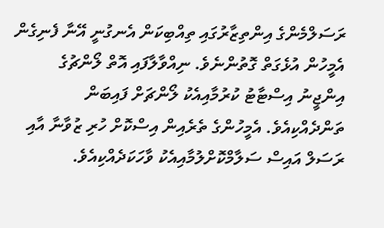ރަސަލްމެންގެ އިންތިޒާރުގައި ތިއްބިކަން އެނގުނީ އޭނާ ފެނިގެން އެމީހުން އުޅެގަތް ގޮތުންނެވެ. ނިއްވާލާފައި އޮތް ލޯންޗުގެ އިންޖީނު އިސްޓާޓު ކުރުމާއިއެކު ލޯންޗަށް ފައިބަން ތަންދެއްކިއެވެ. އެމީހުންގެ ތެރެއިން އިސްކޮށް ހުރި ޒުވާނާ އާއި ރަސަލް އައިސް ސަލާމްކޮށްލުމާއިއެކު ވާހަކަދެއްކިއެވެ.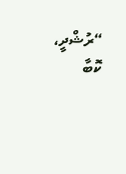“ރުޝްދީ، ކޮބާ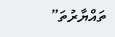ތައްޔާރުތަ”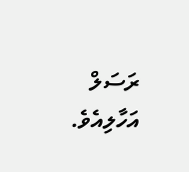ރަސަލް އަހާލިއެވެ.